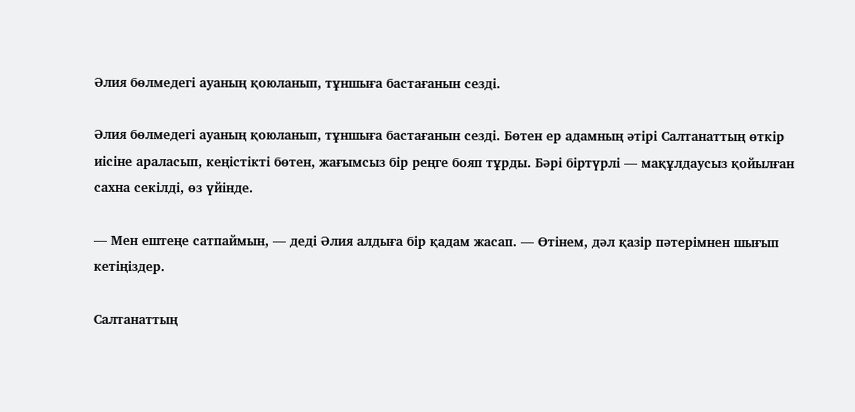Әлия бөлмедегі ауаның қоюланып, тұншыға бастағанын сезді.

Әлия бөлмедегі ауаның қоюланып, тұншыға бастағанын сезді. Бөтен ер адамның әтірі Салтанаттың өткір иісіне араласып, кеңістікті бөтен, жағымсыз бір реңге бояп тұрды. Бәрі біртүрлі — мақұлдаусыз қойылған сахна секілді, өз үйінде.

— Мен ештеңе сатпаймын, — деді Әлия алдыға бір қадам жасап. — Өтінем, дәл қазір пәтерімнен шығып кетіңіздер.

Салтанаттың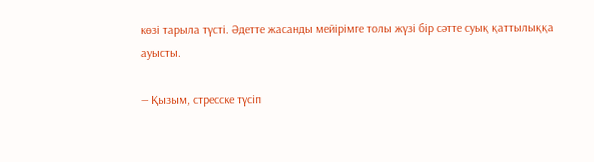көзі тарыла түсті. Әдетте жасанды мейірімге толы жүзі бір сәтте суық қаттылыққа ауысты.

— Қызым, стресске түсіп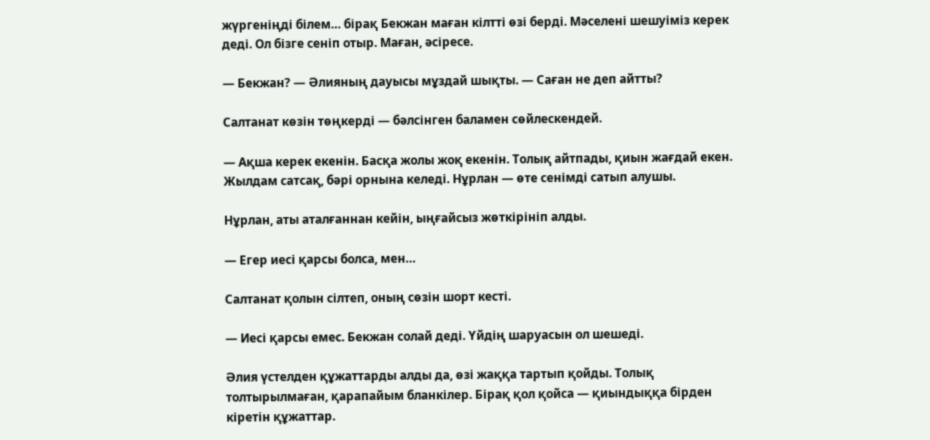жүргеніңді білем… бірақ Бекжан маған кілтті өзі берді. Мәселені шешуіміз керек деді. Ол бізге сеніп отыр. Маған, әсіресе.

— Бекжан? — Әлияның дауысы мұздай шықты. — Саған не деп айтты?

Салтанат көзін төңкерді — бәлсінген баламен сөйлескендей.

— Ақша керек екенін. Басқа жолы жоқ екенін. Толық айтпады, қиын жағдай екен. Жылдам сатсақ, бәрі орнына келеді. Нұрлан — өте сенімді сатып алушы.

Нұрлан, аты аталғаннан кейін, ыңғайсыз жөткірініп алды.

— Егер иесі қарсы болса, мен…

Салтанат қолын сілтеп, оның сөзін шорт кесті.

— Иесі қарсы емес. Бекжан солай деді. Үйдің шаруасын ол шешеді.

Әлия үстелден құжаттарды алды да, өзі жаққа тартып қойды. Толық толтырылмаған, қарапайым бланкілер. Бірақ қол қойса — қиындыққа бірден кіретін құжаттар.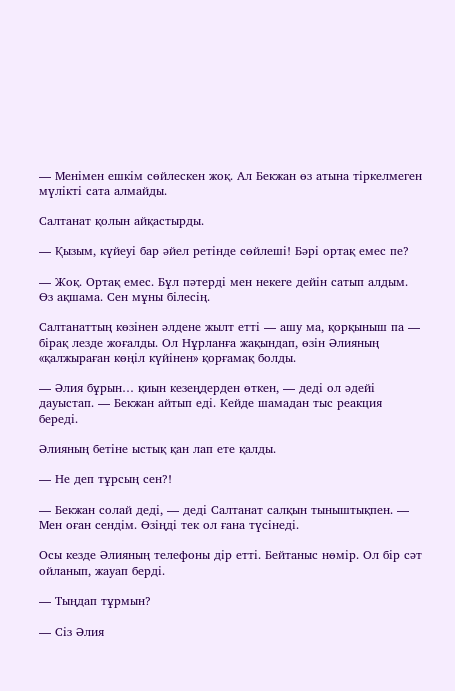— Менімен ешкім сөйлескен жоқ. Ал Бекжан өз атына тіркелмеген мүлікті сата алмайды.

Салтанат қолын айқастырды.

— Қызым, күйеуі бар әйел ретінде сөйлеші! Бәрі ортақ емес пе?

— Жоқ. Ортақ емес. Бұл пәтерді мен некеге дейін сатып алдым. Өз ақшама. Сен мұны білесің.

Салтанаттың көзінен әлдене жылт етті — ашу ма, қорқыныш па — бірақ лезде жоғалды. Ол Нұрланға жақындап, өзін Әлияның «қалжыраған көңіл күйінен» қорғамақ болды.

— Әлия бұрын… қиын кезеңдерден өткен, — деді ол әдейі дауыстап. — Бекжан айтып еді. Кейде шамадан тыс реакция береді.

Әлияның бетіне ыстық қан лап ете қалды.

— Не деп тұрсың сен?!

— Бекжан солай деді, — деді Салтанат салқын тыныштықпен. — Мен оған сендім. Өзіңді тек ол ғана түсінеді.

Осы кезде Әлияның телефоны дір етті. Бейтаныс нөмір. Ол бір сәт ойланып, жауап берді.

— Тыңдап тұрмын?

— Сіз Әлия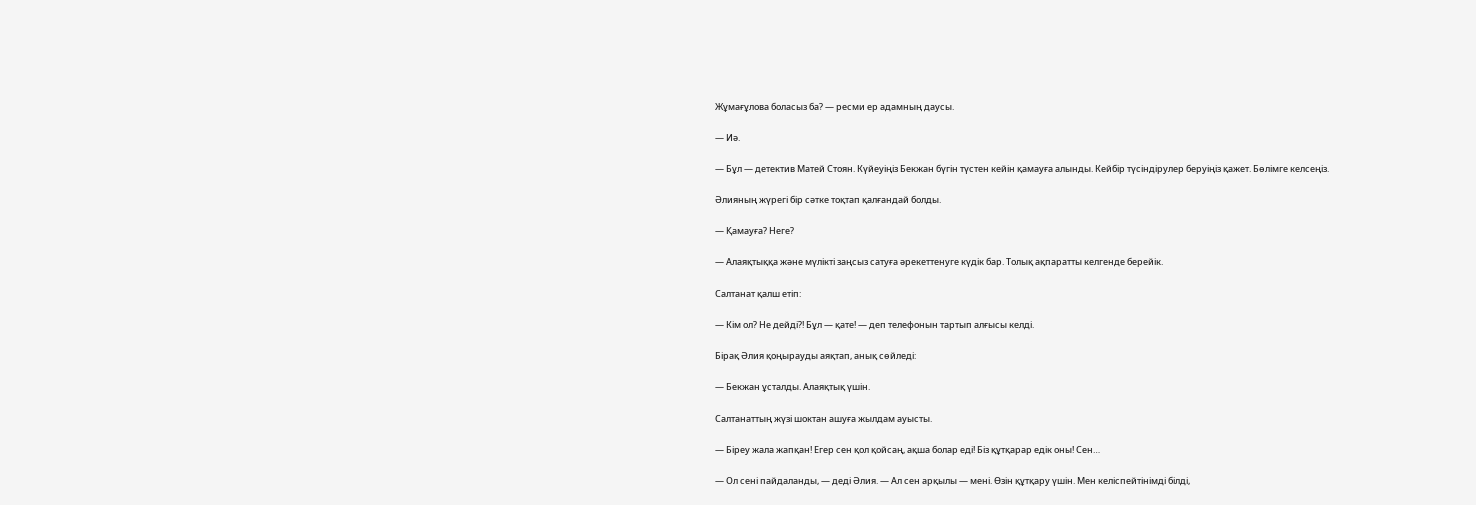Жұмағұлова боласыз ба? — ресми ер адамның даусы.

— Иә.

— Бұл — детектив Матей Стоян. Күйеуіңіз Бекжан бүгін түстен кейін қамауға алынды. Кейбір түсіндірулер беруіңіз қажет. Бөлімге келсеңіз.

Әлияның жүрегі бір сәтке тоқтап қалғандай болды.

— Қамауға? Неге?

— Алаяқтыққа және мүлікті заңсыз сатуға әрекеттенуге күдік бар. Толық ақпаратты келгенде берейік.

Салтанат қалш етіп:

— Кім ол? Не дейді?! Бұл — қате! — деп телефонын тартып алғысы келді.

Бірақ Әлия қоңырауды аяқтап, анық сөйледі:

— Бекжан ұсталды. Алаяқтық үшін.

Салтанаттың жүзі шоктан ашуға жылдам ауысты.

— Біреу жала жапқан! Егер сен қол қойсаң, ақша болар еді! Біз құтқарар едік оны! Сен…

— Ол сені пайдаланды, — деді Әлия. — Ал сен арқылы — мені. Өзін құтқару үшін. Мен келіспейтінімді білді,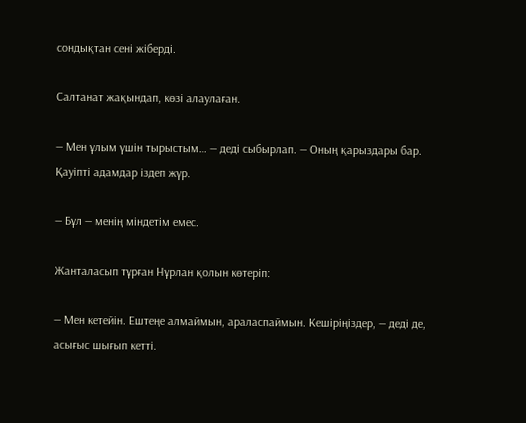сондықтан сені жіберді.

Салтанат жақындап, көзі алаулаған.

— Мен ұлым үшін тырыстым… — деді сыбырлап. — Оның қарыздары бар. Қауіпті адамдар іздеп жүр.

— Бұл — менің міндетім емес.

Жанталасып тұрған Нұрлан қолын көтеріп:

— Мен кетейін. Ештеңе алмаймын, араласпаймын. Кешіріңіздер, — деді де, асығыс шығып кетті.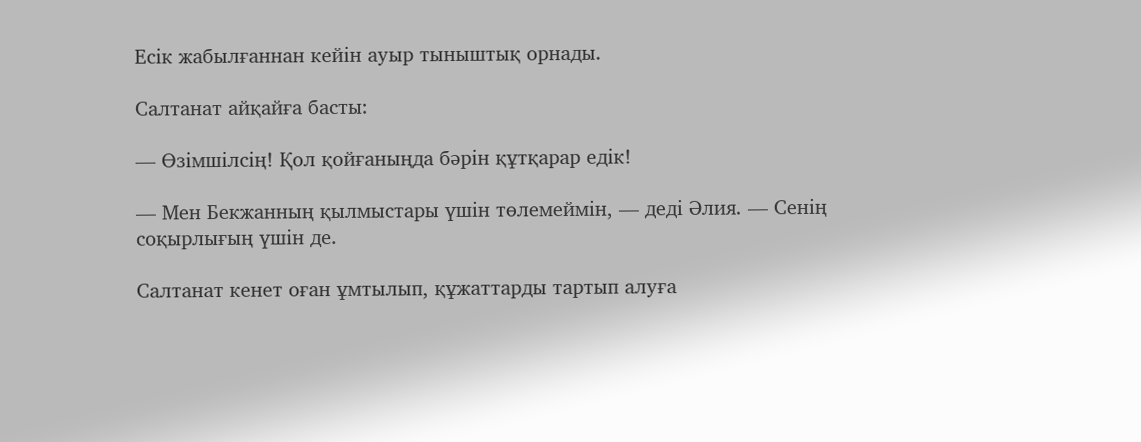Есік жабылғаннан кейін ауыр тыныштық орнады.

Салтанат айқайға басты:

— Өзімшілсің! Қол қойғаныңда бәрін құтқарар едік!

— Мен Бекжанның қылмыстары үшін төлемеймін, — деді Әлия. — Сенің соқырлығың үшін де.

Салтанат кенет оған ұмтылып, құжаттарды тартып алуға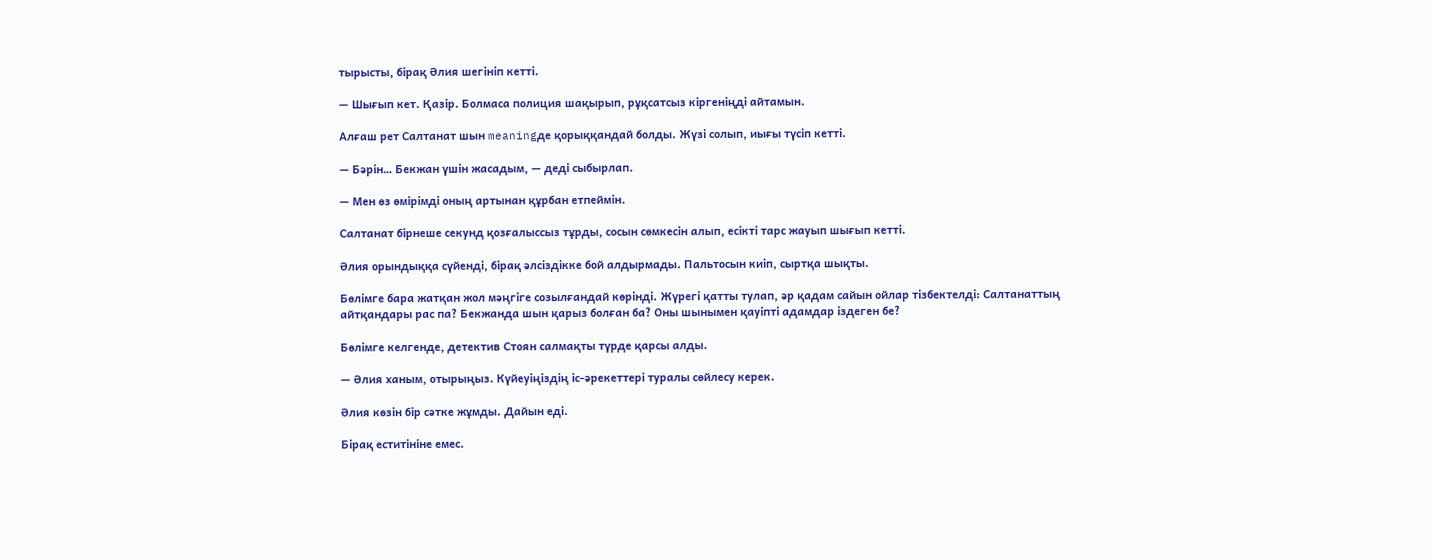тырысты, бірақ Әлия шегініп кетті.

— Шығып кет. Қазір. Болмаса полиция шақырып, рұқсатсыз кіргеніңді айтамын.

Алғаш рет Салтанат шын meaningде қорыққандай болды. Жүзі солып, иығы түсіп кетті.

— Бәрін… Бекжан үшін жасадым, — деді сыбырлап.

— Мен өз өмірімді оның артынан құрбан етпеймін.

Салтанат бірнеше секунд қозғалыссыз тұрды, сосын сөмкесін алып, есікті тарс жауып шығып кетті.

Әлия орындыққа сүйенді, бірақ әлсіздікке бой алдырмады. Пальтосын киіп, сыртқа шықты.

Бөлімге бара жатқан жол мәңгіге созылғандай көрінді. Жүрегі қатты тулап, әр қадам сайын ойлар тізбектелді: Салтанаттың айтқандары рас па? Бекжанда шын қарыз болған ба? Оны шынымен қауіпті адамдар іздеген бе?

Бөлімге келгенде, детектив Стоян салмақты түрде қарсы алды.

— Әлия ханым, отырыңыз. Күйеуіңіздің іс-әрекеттері туралы сөйлесу керек.

Әлия көзін бір сәтке жұмды. Дайын еді.

Бірақ еститініне емес.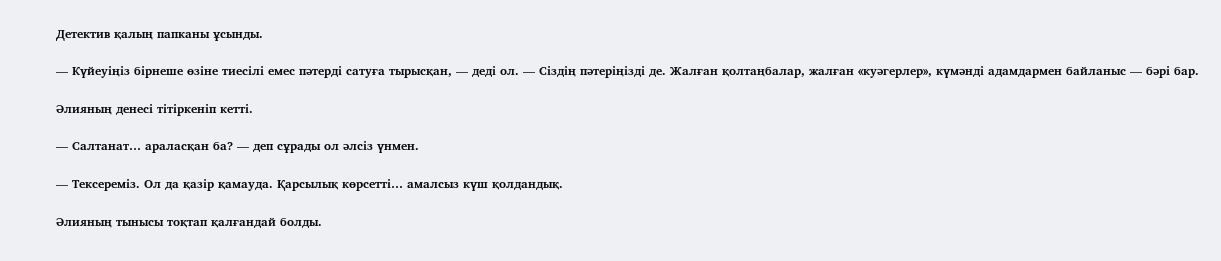Детектив қалың папканы ұсынды.

— Күйеуіңіз бірнеше өзіне тиесілі емес пәтерді сатуға тырысқан, — деді ол. — Сіздің пәтеріңізді де. Жалған қолтаңбалар, жалған «куәгерлер», күмәнді адамдармен байланыс — бәрі бар.

Әлияның денесі тітіркеніп кетті.

— Салтанат… араласқан ба? — деп сұрады ол әлсіз үнмен.

— Тексереміз. Ол да қазір қамауда. Қарсылық көрсетті… амалсыз күш қолдандық.

Әлияның тынысы тоқтап қалғандай болды.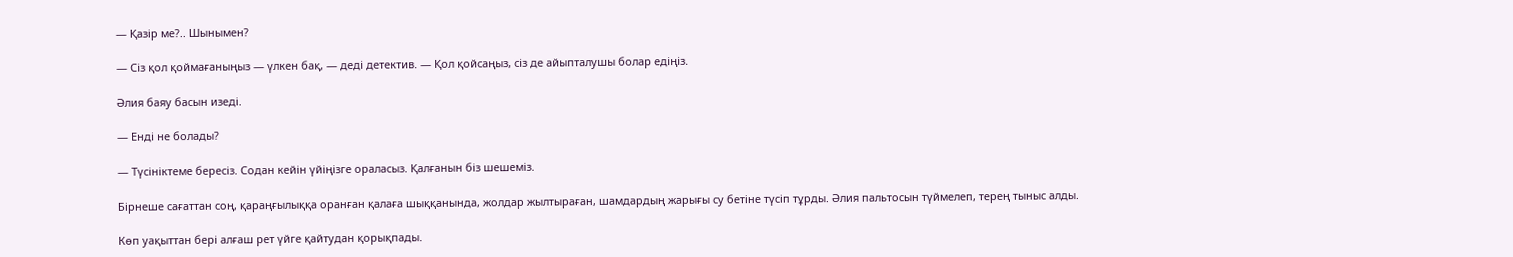— Қазір ме?.. Шынымен?

— Сіз қол қоймағаныңыз — үлкен бақ, — деді детектив. — Қол қойсаңыз, сіз де айыпталушы болар едіңіз.

Әлия баяу басын изеді.

— Енді не болады?

— Түсініктеме бересіз. Содан кейін үйіңізге ораласыз. Қалғанын біз шешеміз.

Бірнеше сағаттан соң, қараңғылыққа оранған қалаға шыққанында, жолдар жылтыраған, шамдардың жарығы су бетіне түсіп тұрды. Әлия пальтосын түймелеп, терең тыныс алды.

Көп уақыттан бері алғаш рет үйге қайтудан қорықпады.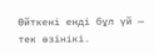Өйткені енді бұл үй — тек өзінікі.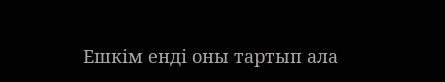Ешкім енді оны тартып ала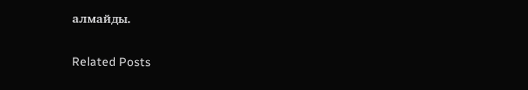алмайды.

Related Posts